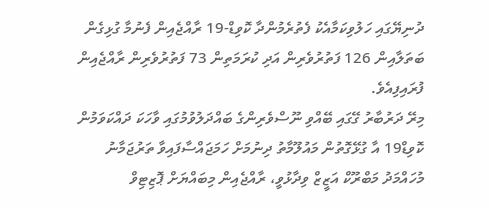ދުނިޔޭގައި ހަލުވިކަމާއެކު ފެތުރެމުންދާ ކޮވިޑް-19 ރާއްޖެއިން ފެނުމާ ގުޅިގެން ބަތަލާއިން 126 ފަތުރުވެރިން އަދި ކުރަމަތިން 73 ފަތުރުވެރިން ރާއްޖެއިން ފުރައިފިއެވެ.
މިރޭ ދަރުބާރު ގޭގައި ބޭއްވި ނޫސްވެރިންގެ ބައްދަލުވުމުގައި ވާހަކަ ދައްކަވަމުން ކޮވިޑް19 އާ ގުޅޭގޮތުން މައުލޫމާތު ދިނުމަށް ހަމަޖައްސާފައިވާ ތަރުޖަމާނު މުހައްމަދު މަބްރޫކް އަޒީޒް ވިދާޅުވީ، ރާއްޖެއިން މިބައްޔަށް ޕޮޒިޓިވް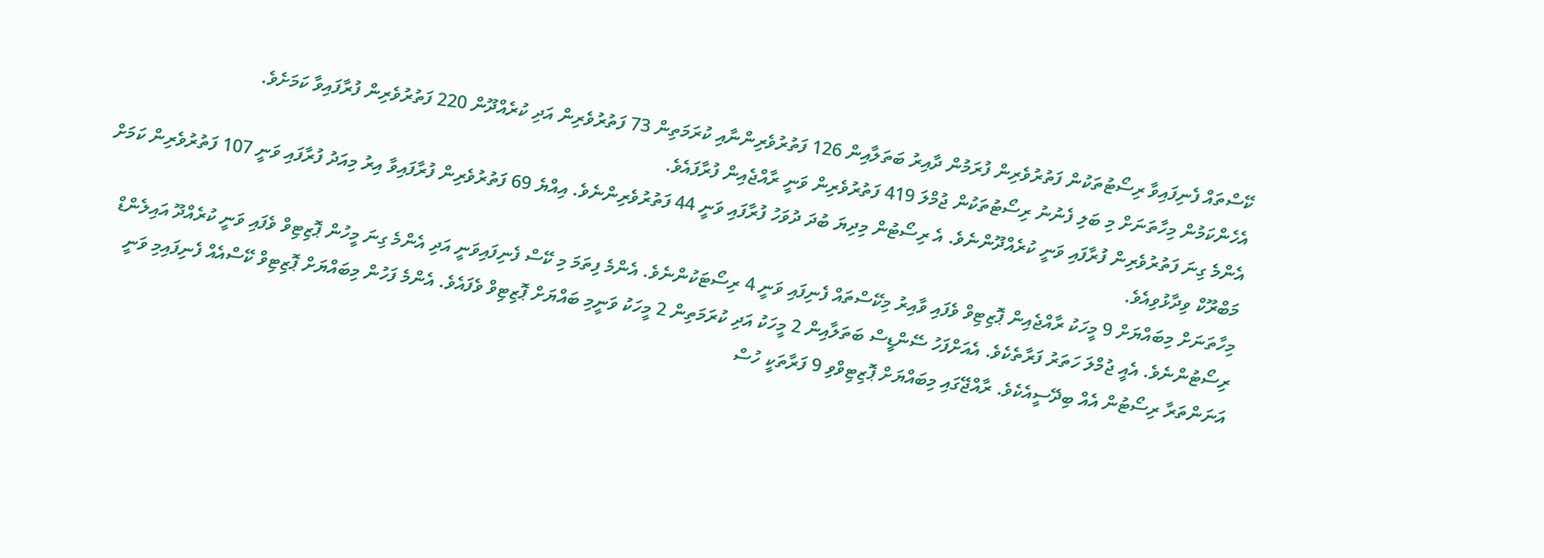ކޭސްތައް ފެނިފައިވާ ރިސޯޓުތަކުން ފަތުރުވެރިން ފުރަމުން ދާއިރު ބަތަލާއިން 126 ފަތުރުވެރިންނާއި ކުރަމަތިން 73 ފަތުރުވެރިން އަދި ކުރެއްދޫން 220 ފަތުރުވެރިން ފުރާފައިވާ ކަމަށެވެ.
އެހެންކަމުން މިހާތަނަށް މި ބަލި ފެނުނު ރިސޯޓުތަކުން ޖުމްލަ 419 ފަތުރުވެރިން ވަނީ ރާއްޖެއިން ފުރާފައެވެ.
އެންމެ ގިނަ ފަތުރުވެރިން ފުރާފައި ވަނީ ކުރެއްދޫންނެވެ. އެ ރިސޯޓުން މިދިޔަ ބުދަ ދުވަހު ފުރާފައި ވަނީ 44 ފަތުރުވެރިންނެވެ. އިއްޔެ 69 ފަތުރުވެރިން ފުރާފައިވާ އިރު މިއަދު ފުރާފައި ވަނީ 107 ފަތުރުވެރިން ކަމަށް މަބްރޫކް ވިދާޅުވިއެވެ.
މިހާތަނަށް މިބައްޔަށް 9 މީހަކު ރާއްޖެއިން ޕޮޒިޓިވް ވެފައި ވާއިރު މިކޭސްތައް ފެނިފައި ވަނީ 4 ރިސޯޓަކުންނެވެ. އެންމެ ފިތަމަ މި ކޭސް ފެނިފައިވަނީ އަދި އެންމެ ގިނަ މީހުން ޕޮޒިޓިވް ވެފައި ވަނީ ކުރެއްދޫ އައިލެންޑް ރިސޯޓުންނެވެ. އެއީ ޖުމްލަ ހަތަރު ފަރާތެކެވެ. އެއަށްފަހު ސޭންޑީސް ބަތަލާއިން 2 މީހަކު އަދި ކުރަމަތިން 2 މީހަކު ވަނީމި ބައްޔަށް ޕޮޒިޓިވް ވެފައެވެ. އެންމެ ފަހުން މިބައްޔަށް ޕޮޒިޓިވް ކޭސްއެއް ފެނިފައިމި ވަނީ އަނަންތަރާ ރިސޯޓުން އެއް ބިދޭސީއެކެވެ. ރާއްޖޭގައި މިބައްޔަށް ޕޮޒިޓިވްވި 9 ފަރާތަކީ ހުސް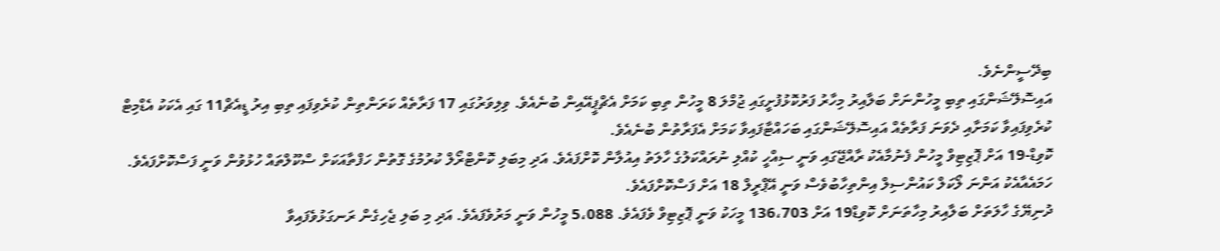ބިދޭސީންނެވެ.
އައިސޮލޭޝަންގައި ތިބި މީހުންނަށް ބަލާއިރު މިހާރު ފަރުކޮޅުފުށީގައި ޖުމްލަ 8 މީހުން ތިބި ކަމަށް އެޗްޕީއޭއިން ބުނެއެވެ. ވިލިވަރުގައި 17 ފަރާތެއް ކަރަންތިން ކުރެވިފައި ތިބި އިރު ޑީއެޗް11 ގައި އެކަކު އެޑްމިޓް ކުރެވިފައިވާ ކަމަށާއި ދެވަނަ ފަރާތެއް އައިސޮލޭޝަންގައި ބަހައްޓާފައިވާ ކަމަށް އެފަރާތުން ބުނެއެވެ.
ކޮވިޑް-19 އަށް ޕޮޒިޓިވް މީހުން ފެނުމާއެކު ރާއްޖޭގައި ވަނީ ސިއްހީ ކުއްލި ނުރައްކަލުގެ ހާލަތު އިއުލާން ކޮށްފައެވެ. އަދި މިބަލި ކޮންޓްރޯލް ކުރުމުގެ ގޮތުން ހަފްތާއަކަށް ސްކޫލްތައް ހުޅުވުން ވަނީ ފަސްކޮށްފައެވެ. ހަމައެއާއެކު އަންނަ ލޯކަލް ކައުންސިލް އިންތިހާބުވެސް ވަނީ އޭޕްރީލް 18 އަށް ފަސްކޮށްފައެވެ.
ދުނިޔޭގެ ހާލަތަށް ބަލާއިރު މިހާތަނަށް ކޮވިޑް19 އަށް 136،703 މީހަކު ވަނީ ޕޮޒިޓިވް ވެފައެވެ. 5،088 މީހުން ވަނީ މަރުވެފައެވެ. އަދި މި ބަލި ޖެހިގެން ރަނގަޅުވެފައިވާ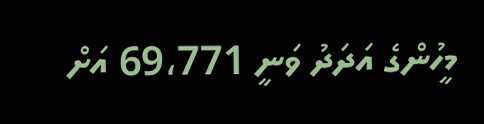މީހުންގެ އަދަދު ވަނީ 69،771 އަށް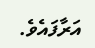އަރާފައެވެ.